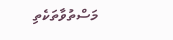މަސްތުވާތަކެތި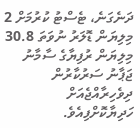ދަނެގަނެ، ޓެސްޓު ކުރުމަށް 2 މިލިޔަން ޑޮލަރު ނުވަތަ 30.8 މިލިޔަން ރުފިޔާގެ ސާމާނު ޖަޕާނު ސަރުކާރުން ދިވެހިރާއްޖެއަށް ހަދިޔާކޮށްފިއެވެ.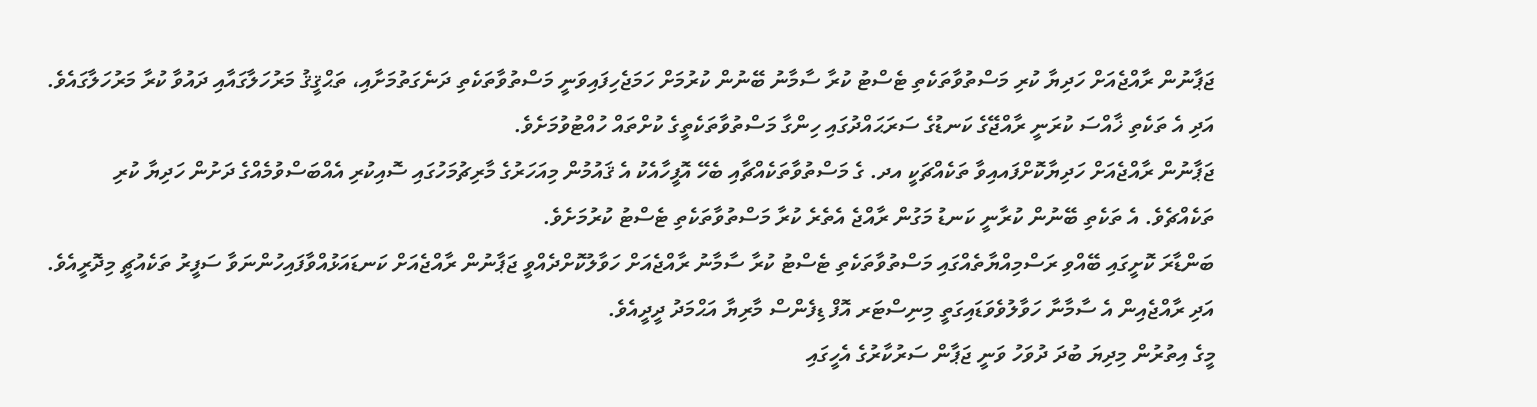ޖަޕާނުން ރާއްޖެއަށް ހަދިޔާ ކުރި މަސްތުވާތަކެތި ޓެސްޓު ކުރާ ސާމާނު ބޭނުން ކުރުމަށް ހަމަޖެހިފައިވަނީ މަސްތުވާތަކެތި ދަނެގަތުމަށާއި، ތަޙްޤީޤު މަރުހަލާގައާއި ދައުވާ ކުރާ މަރުހަލާގައެވެ. އަދި އެ ތަކެތި ޚާއްސަ ކުރަނީ ރާއްޖޭގެ ކަނޑުގެ ސަރަޙައްދުގައި ހިންގާ މަސްތުވާތަކެތީގެ ކުށްތައް ހުއްޓުވުމަށެވެ.
ޖަޕާނުން ރާއްޖެއަށް ހަދިޔާކޮށްފައއިވާ ތަކެއްޗަކީ އދ. ގެ މަސްތުވާތަކެއްޗާއި ބެހޭ އޮފީހާއެކު އެ ޤައުމުން މިއަހަރުގެ މާރިޗުމަހުގައި ސޮއިކުރި އެއްބަސްވުމެއްގެ ދަށުން ހަދިޔާ ކުރި ތަކެއްޗެވެ. އެ ތަކެތި ބޭނުން ކުރާނީ ކަނޑު މަގުން ރާއްޖެ އެތެރެ ކުރާ މަސްތުވާތަކެތި ޓެސްޓު ކުރުމަށެވެ.
ބަންޑާރަ ކޮށީގައި ބޭއްވި ރަސްމިއްޔާތެއްގައި މަސްތުވާތަކެތި ޓެސްޓު ކުރާ ސާމާނު ރާއްޖެއަށް ހަވާލުކޮށްދެއްވީ ޖަޕާނުން ރާއްޖެއަށް ކަނޑައަޅުއްވާފައިހުންނަވާ ސަފީރު ތަކެއުޗީ މިދޮރީއެވެ. އަދި ރާއްޖެއިން އެ ސާމާނާ ހަވާލުވެވަޑައިގަތީ މިނިސްޓަރ އޮފް ޑިފެންސް މާރިޔާ އަޙްމަދު ދީދީއެވެ.
މީގެ އިތުރުން މިދިޔަ ބުދަ ދުވަހު ވަނީ ޖަޕާން ސަރުކާރުގެ އެހީގައި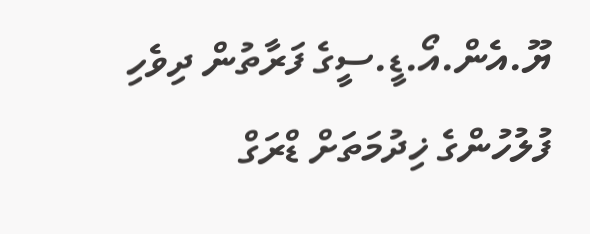ޔޫ.އެން.އޯ.ޑީ.ސީގެ ފަރާތުން ދިވެހި ފުލުހުންގެ ޚިދުމަތަށް ޑްރަގް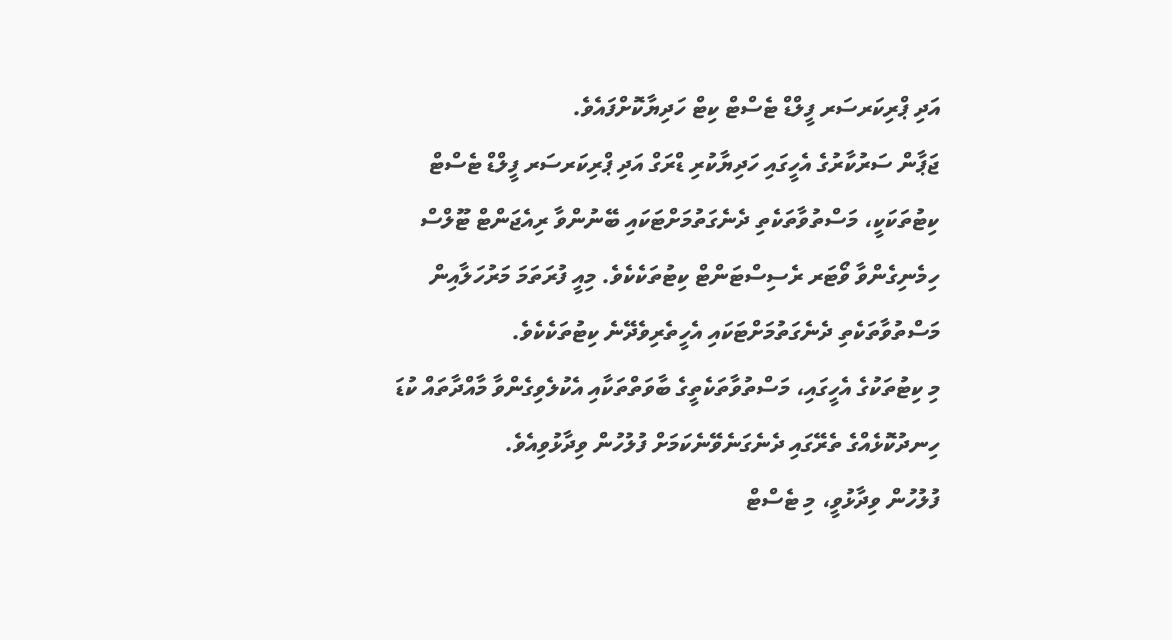އަދި ޕްރިކަރސަރ ފީލްޑް ޓެސްޓް ކިޓް ހަދިޔާކޮށްފައެވެ.
ޖަޕާން ސަރުކާރުގެ އެހީގައި ހަދިޔާކުރި ޑްރަގް އަދި ޕްރިކަރސަރ ފީލްޑް ޓެސްޓް ކިޓުތަކަކީ، މަސްތުވާތަކެތި ދެނެގަތުމަށްޓަކައި ބޭނުންވާ ރިއެޖަންޓް ޓޫލްސް ހިމެނިގެންވާ ވޯޓަރ ރެސިސްޓަންޓް ކިޓުތަކެކެވެ. މިއީ ފުރަތަމަ މަރުހަލާއިން މަސްތުވާތަކެތި ދެނެގަތުމަށްޓަކައި އެހީތެރިވެދޭނެ ކިޓުތަކެކެވެ.
މި ކިޓުތަކުގެ އެހީގައި، މަސްތުވާތަކެތީގެ ބާވަތްތަކާއި އެކުލެވިގެންވާ މާއްދާތައް ކުޑަ ހިނދުކޮޅެއްގެ ތެރޭގައި ދެނެގަނެވޭނެކަމަށް ފުލުހުން ވިދާޅުވިއެވެ.
ފުލުހުން ވިދާޅުވީ، މި ޓެސްޓް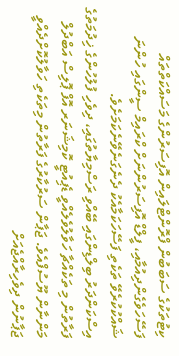ކިޓުތަކުގެ ސަބަބުން ފްރޮންޓްލައިން އޮފިސަރުންގެ މަސައްކަތްތައް ފަސޭހަވެގެންދިއުމާއި، ފީލްޑް އޮފިސަރުންނަށް ކްރައިމް ސީންގައި ހުންނަ ޝައްކުކުރެވޭ ތަކެތި ފަސޭހަކަމާއެކު ދެނެގަނެވޭނެކަމަށެވެ.
އިސްކަންދަރު ބިލްޑިންގައި ބޭއްވި ރަސްމިޔާތުގައި، ދިވެހި ފުލުހުންގެ ޚިދުމަތުގެ ފަރާތުން މި ތަކެއްޗާ ހަވާލުވެލެއްވީ ޑެޕިއުޓީ ކޮމިޝަނަރ އޮފް ޕޮލިސް އަބްދުލް މަންނާން ޔޫސުފްއެވެ. ޖަޕާން ސަރުކާރުގެ ފަރާތުން މިތަކެތި ހަވާލުކޮށްދެއްވީ ޖަޕާނުން ދިވެހިރާއްޖެއަށް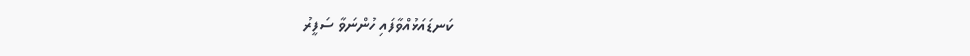ކަނޑައަޅުއްވާފައި ހުންނަވާ ސަފީރު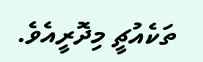ތަކެއުޗީ މިދޮރީއެވެ.